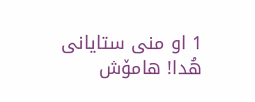1 او منی ستایانی هُدا! هامۆش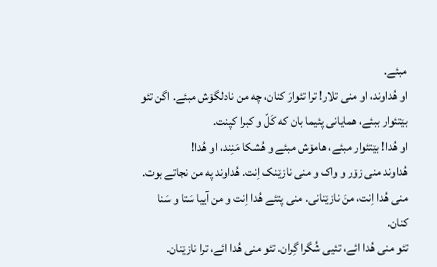مبئے.
او هُداوند، او منی تلار! ترا تئوارَ کنان، چه من نادلگۆش مبئے. اگن تئو بێتئوار ببئے، همایانی پئیما بان که کَلّ و کبرا کپنت.
او هُدا! بێتئوار مبئے، هامۆش مبئے و هُشکا مَنِند، او هُدا!
هُداوند منی زۆر و واک و منی نازێنک اِنت. هُداوند په من نجاتے بوت. منی هُدا اِنت، منَ نازێنانی. منی پتئے هُدا اِنت و من آییا سَتا و سَنا کنان.
تئو منی هُدا ائے، تئیی شُگرا گِران. تئو منی هُدا ائے، ترا نازێنان.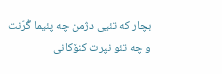بچار که تئیی دژمن چه پئیما گُرّنت و چه تئو نپرت کنۆکانی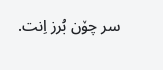سر چۆن بُرز اِنت.